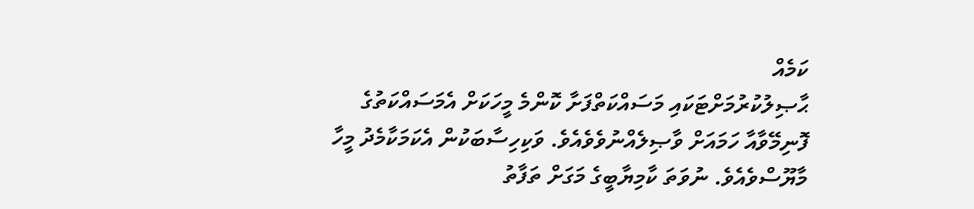ކަމެއް
ޙާޞިލުކުރުމަށްޓަކައި މަސައްކަތްފަށާ ކޮންމެ މީހަކަށް އެމަސައްކަތުގެ
ފޮނިމޭވާއާ ހަމައަށް ވާޞިލެއްނުވެވެއެވެ. ވަކިހިސާބަކުން އެކަމަކާމެދު މީހާ
މާޔޫސްވެއެވެ. ނުވަތަ ކާމިޔާބީގެ މަގަށް ތަފާތު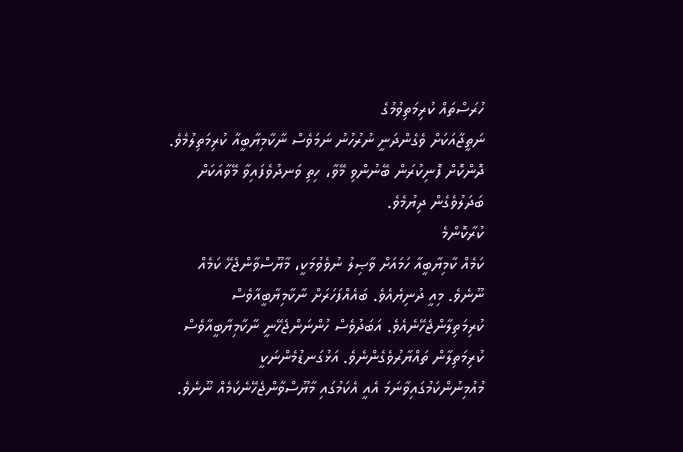ހުރަސްތައް ކުރިމަތިވުމުގެ
ނަތީޖާއަކަށް ވެގެންދަނީ ނުރުހުނު ނަމަވެސް ނާކާމިޔާބީއާ ކުރިމަތިލުމެވެ.
ދޮންކޮށް ފޮނިކުރަން ބޭނުންވި މޭވާ، ހިތި ވަނދުވެފައިވާ މޭވާއަކަށް
ބަދަލުވެގެން ދިޔުމެވެ.
ކުރާކޮންމެ
ކަމެއް ކާމިޔާބީއާ ހަމައަށް ވާޞިލު ނުވެވުމަކީ، މާޔޫސްވާންޖެހޭ ކަމެއް
ނޫނެވެ. މިއީ ދުނިޔެއެވެ. ބައެއްފަހަރަށް ނާކާމިޔާބީއާވެސް
ކުރިމަތިލާންޖެހޭނެއެވެ. އަބަދުވެސް ހުންނަންޖެހޭނީ ނާކާމިޔާބީއާވެސް
ކުރިމަތިލާން ތައްޔާރުވެގެންނެވެ. އަޅުގަނޑުމެންނަކީ
މުއުމިނުންކަމުގައިވާނަމަ އެއީ އެކަމުގައި މާޔޫސްވާންޖެހޭނެކަމެއް ނޫނެވެ.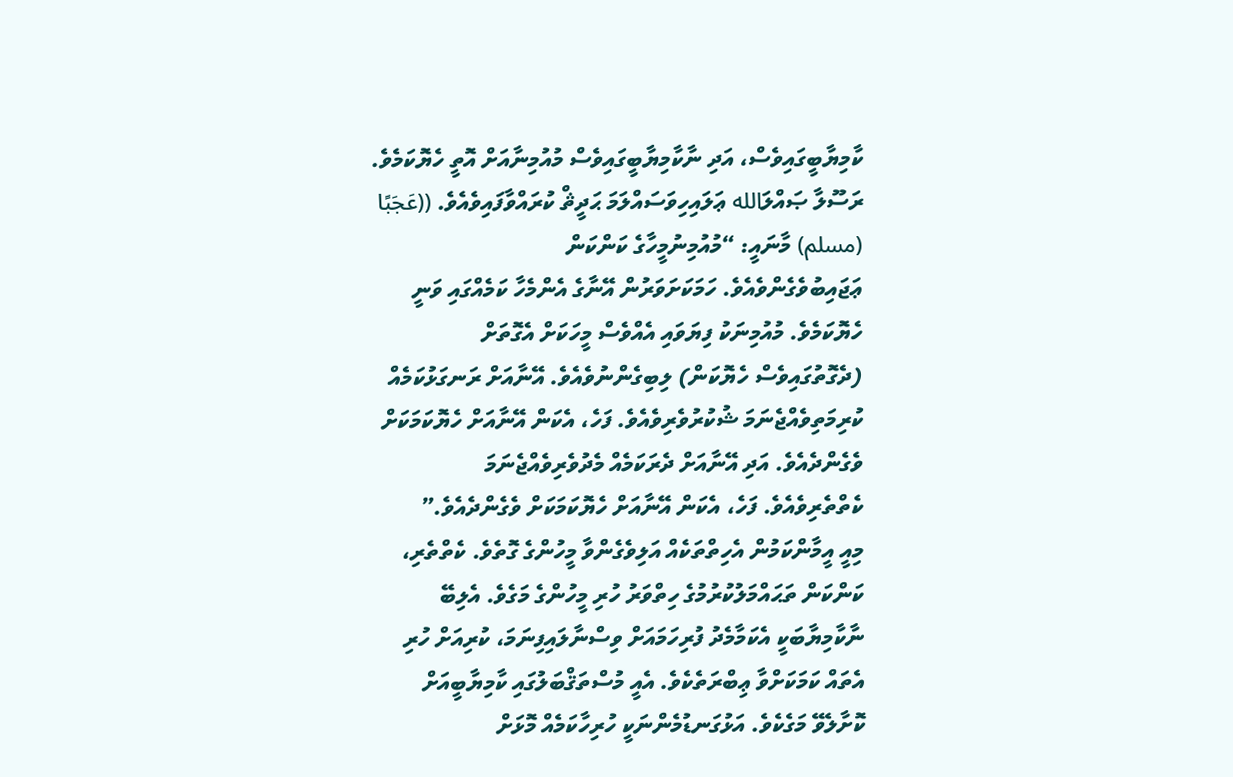ކާމިޔާބީގައިވެސް، އަދި ނާކާމިޔާބީގައިވެސް މުއުމިނާއަށް އޮތީ ހެޔޮކަމެވެ.
ރަސޫލާ ޞައްލަالله ޢަލައިހިވަސައްލަމަ ޙަދީޘް ކުރައްވާފައިވެއެވެ. ((عَجَبًا
(مسلم) މާނައީ: “މުއުމިނުމީހާގެ ކަންކަން
ޢަޖައިބުވެގެންވެއެވެ. ހަމަކަށަވަރުން އޭނާގެ އެންމެހާ ކަމެއްގައި ވަނީ
ހެޔޮކަމެވެ. މުއުމިނަކު ފިޔަވައި އެއްވެސް މީހަކަށް އެގޮތަށް
(ދެގޮތުގައިވެސް ހެޔޮކަން) ލިބިގެންނުވެއެވެ. އޭނާއަށް ރަނގަޅުކަމެއް
ކުރިމަތިވެއްޖެނަމަ ޝުކުރުވެރިވެއެވެ. ފަހެ، އެކަން އޭނާއަށް ހެޔޮކަމަކަށް
ވެގެންދެއެވެ. އަދި އޭނާއަށް ދެރަކަމެއް މެދުވެރިވެއްޖެނަމަ
ކެތްތެރިވެއެވެ. ފަހެ، އެކަން އޭނާއަށް ހެޔޮކަމަކަށް ވެގެންދެއެވެ.”
މިއީ އީމާންކަމުން އެހިތްތަކެއް އަލިވެގެންވާ މީހުންގެ ގޮތެވެ. ކެތްތެރި،
ކަންކަން ތަޙައްމަލުކުރުމުގެ ހިތްވަރު ހުރި މީހުންގެ މަގެވެ. އެލިބޭ
ނާކާމިޔާބަކީ އެކަމާމެދު ފުރިހަމައަށް ވިސްނާލައިފިނަމަ، ކުރިއަށް ހުރި
އެތައް ކަމަކަށްވާ ޢިބްރަތެކެވެ. އެއީ މުސްތަޤްބަލުގައި ކާމިޔާބީއަށް
ކޮށާލެވޭ މަގެކެވެ. އަޅުގަނޑުމެންނަކީ ހުރިހާކަމެއް މޮޅަށް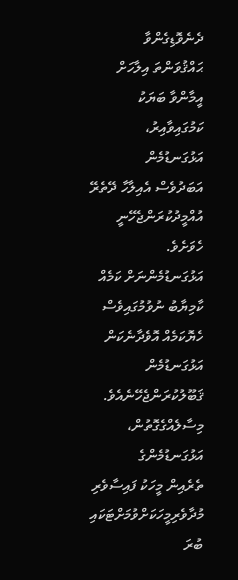ދެނެވޮޑިގެންވާ
ޙައްޤުވަންތަ އިލާހަށް އީމާންވާ ބަޔަކު ކަމުގައިވާއިރު، އަޅުގަނޑުމެން
އަބަދުވެސް އެއިލާހާ ދޭތެރޭ އުއްމީދުކުރަންޖެހޭނީ ހެވަށެވެ.
އަޅުގަނޑުމެންނަށް ކަމެއް ކާމިޔާބު ނުވުމުގައިވެސް ހެޔޮކަމެއް އޮވެދާނެކަން
އަޅުގަނޑުމެން ޤަބޫލުކުރަންޖެހޭނެއެވެ. މިސާލެއްގެގޮތުން، އަޅުގަނޑުމެންގެ
ތެރެއިން މީހަކު ފައިސާވެރި މުދާވެރިމީހަކަށްވުމަށްޓަކައި ބުރަ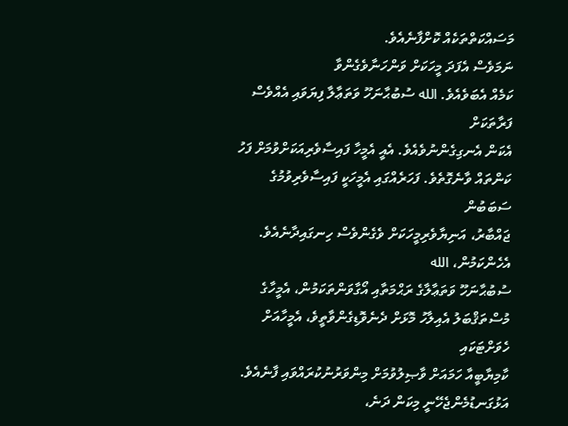މަސައްކަތްތަކެއް ކޮށްފާނެއެވެ.
ނަމަވެސް އެފަދަ މީހަކަށް ވަންހަނާވެގެންވާ
ކަމެއް އެބަވެއެވެ. الله ސުބުޙާނަހޫ ވަތަޢާލާ ފިޔަވައި އެއްވެސް ފަރާތަކަށް
އެކަން އެނގިގެންނުވެއެވެ. އެއީ އެމީހާ ފައިސާވެރިއަކަށްވުމަށް ފަހު
ކަންތައް ވާނެގޮތެވެ. ފަހަރެއްގައި އެމީހަކީ ފައިސާވެރިވުމުގެ ސަބަބުން
ޖައްބާރު، އަނިޔާވެރިމީހަކަށް ވެގެންވެސް ހިނގައިދާނެއެވެ. އެހެންކަމުން، الله
ސުބުޙާނަހޫ ވަތަޢާލާގެ ރަޙްމަތާއި އޯގާވަންތަކަމުން، އެމީހާގެ
މުސްތަޤްބަލު އެއިލާހު މޮޅަށް ދެނެވޮޑިގެންވާތީވެ، އެމީހާއަށް ހެވަށްޓަކައި
ކާމިޔާބީއާ ހަމައަށް ވާޞިލުވުމަށް މިންވަރުނުކުރައްވައި ފާނެއެވެ.
އަޅުގަނޑުމެންޖެހޭނީ މިކަން ދަނެ،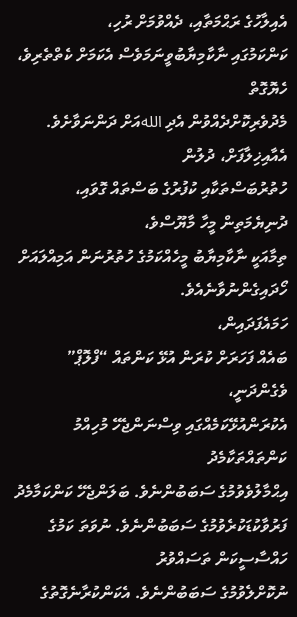އެއިލާހުގެ ރަޙްމަތާއި، ދެއްވުމަށް ރުހި،
ކަންކަމުގައި ނާކާމިޔާބުވީނަމަވެސް އެކަމަށް ކެތްތެރިވެ، ހެޔޮގޮތް
މެދުވެރިކޮށްދެއްވުން އެދި اللهއަށް ދަންނަވާށެވެ. އެއާއިޚިލާފަށް، ދުލުން
ހުތުރުބަސްތަކާއި ކުފުރުގެ ބަސްތައް ގޮވައި، ދުނިޔެމަތިން މީހާ މާޔޫސްވެ،
ތިމާއަކީ ނާކާމިޔާބު މީހެއްކަމުގެ ހުތުރުނަން އަމިއްލައަށް
ހޯދައިގެންނުވާނެއެވެ.
ހަމައެފަދައިން،
ބައެއް ފަހަރަށް ކުރަން އުޅޭ ކަންތައް “ފްލޮޕް” ވެގެންދަނީ،
އެކުރަންއުޅޭކަމެއްގައި ވިސްނަންޖެހޭ މުހިއްމު ކަންތައްތަކާމެދު
އިޙްމާލުވެވުމުގެ ސަބަބުންނެވެ. ބަލަންޖެހޭ ކަންކަމާމެދު
ފަރުވާކުޑަކުރެވުމުގެ ސަބަބުންނެވެ. ނުވަތަ ކަމުގެ ހައްސާސީކަން ތަސައްވުރު
ނުކޮށްލެވުމުގެ ސަބަބުންނެވެ. އެކަންކުރާނެގޮތުގެ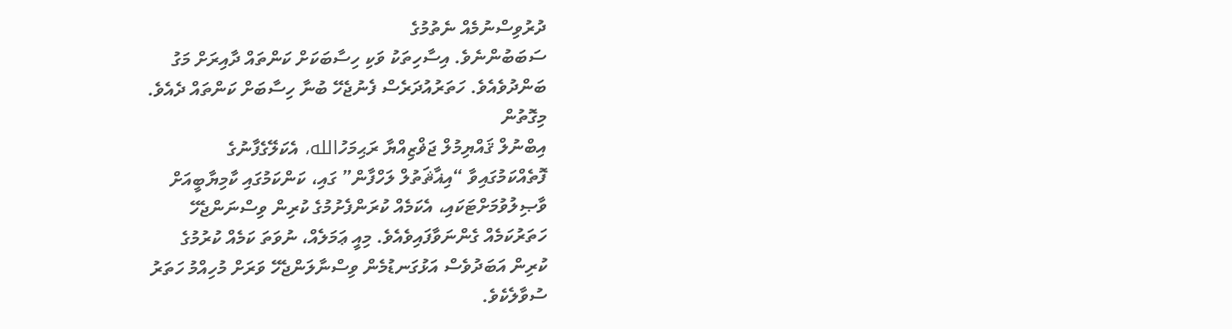ދުރުވިސްނުމެއް ނެތުމުގެ
ސަބަބުންނެވެ. އިސާހިތަކު ވަކި ހިސާބަކަށް ކަންތައް ދާއިރަށް މަގު
ބަންދުވެއެވެ. ހަތަރުއުދަރެސް ފެނުޖެހޭ ބުނާ ހިސާބަށް ކަންތައް ދެއެވެ.
މިގޮތުން
އިބްނުލް ޤައްޔިމުލް ޖަޥްޒިއްޔާ ރަޙިމަހުالله، އެކަލޭގެފާނުގެ
ފޮތެއްކަމުގައިވާ “އިޣާޘަތުލް ލަހްފާން” ގައި، ކަންކަމުގައި ކާމިޔާބީއަށް
ވާޞިލުވުމަށްޓަކައި، އެކަމެއް ކުރަންފެށުމުގެ ކުރިން ވިސްނަންޖެހޭ
ހަތަރުކަމެއް ގެންނަވާފައިވެއެވެ. މިއީ ޢަމަލެއް، ނުވަތަ ކަމެއް ކުރުމުގެ
ކުރިން އަބަދުވެސް އަޅުގަނޑުމެން ވިސްނާލަންޖެހޭ ވަރަށް މުހިއްމު ހަތަރު
ސުވާލެކެވެ.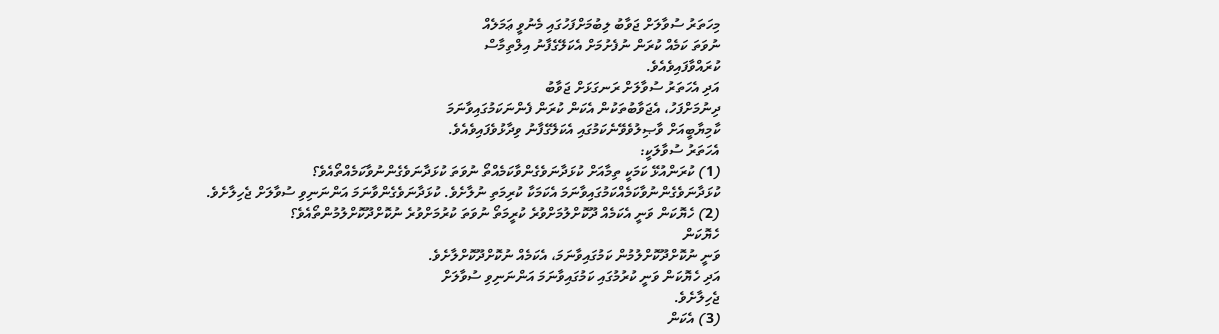މިހަތަރު ސުވާލަށް ޖަވާބު ލިބުމަށްފަހުގައި މެނުވީ ޢަމަލެއް
ނުވަތަ ކަމެއް ކުރަން ނުފެށުމަށް އެކަލޭގެފާނު އިލްތިމާސް
ކުރައްވާފައިވެއެވެ.
އަދި އެހަތަރު ސުވާލަށް ރަނގަޅަށް ޖަވާބު
ދިނުމަށްފަހު، އެޖަވާބުތަކުން އެކަން ކުރަން ފެންނަކަމުގައިވާނަމަ
ކާމިޔާބީއަށް ވާޞިލުވެވޭނެކަމުގައި އެކަލޭގެފާނު ވިދާޅުވެފައިވެއެވެ.
އެހަތަރު ސުވާލަކީ:
(1) ކުރަންއުޅޭ ކަމަކީ ތިމާއަށް ކުޅަދާނަވެގެންވާކަމެއްތޯ ނުވަތަ ކުޅަދާނަވެގެންނުވާކަމެއްތޯއެވެ؟
ކުޅަދާނަވެގެންނުވާކަމެއްކަމުގައިވާނަމަ އެކަމަކާ ކުރިމަތި ނުލާށެވެ. ކުޅަދާނަވެގެންވާނަމަ އަންނަނިވި ސުވާލަށް ޖެހިލާށެވެ.
(2) ހެޔޮކަން ވަނީ އެކަމެއް ދޫކޮށްލުމަށްވުރެ ކުރީމަތޯ ނުވަތަ ކުރުމަށްވުރެ ނުކޮށްދޫކޮށްލުމުންތޯއެވެ؟
ހެޔޮކަން
ވަނީ ނުކޮށްދޫކޮށްލުމުން ކަމުގައިވާނަމަ، އެކަމެއް ނުކޮށްދޫކޮށްލާށެވެ.
އަދި ހެޔޮކަން ވަނީ ކުރުމުގައި ކަމުގައިވާނަމަ އަންނަނިވި ސުވާލަށް
ޖެހިލާށެވެ.
(3) އެކަން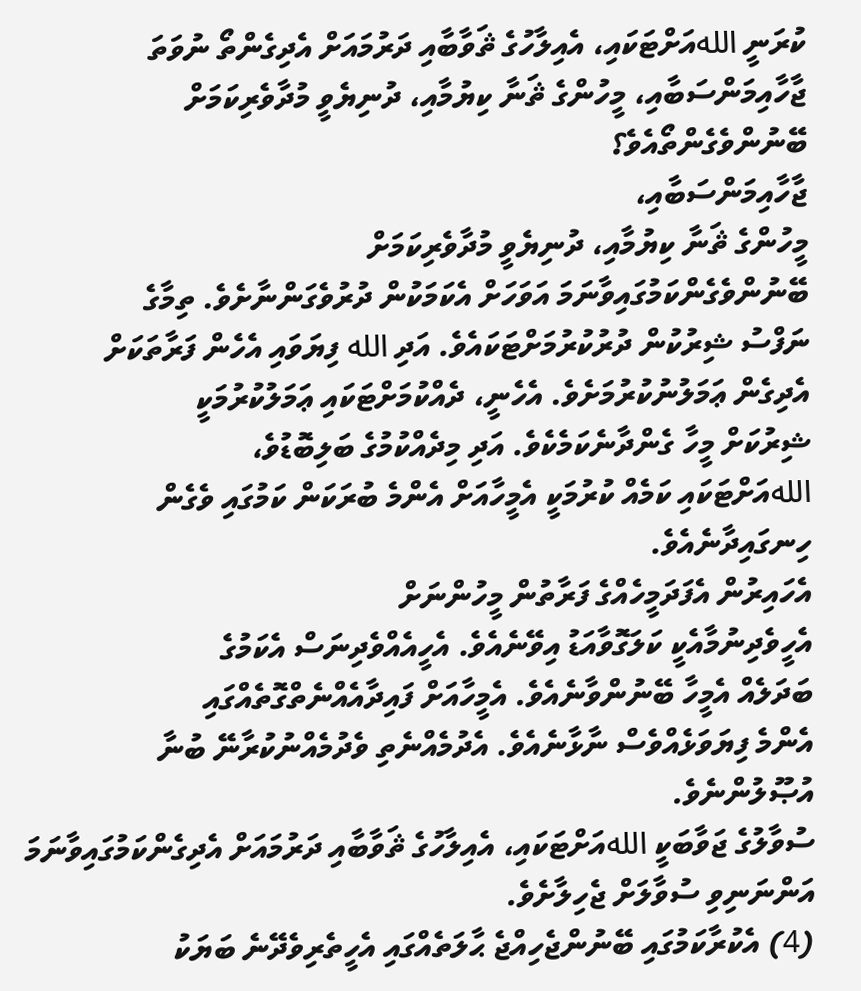ކުރަނީ اللهއަށްޓަކައި، އެއިލާހުގެ ޘަވާބާއި ދަރުމައަށް އެދިގެންތޯ ނުވަތަ
ޖާހާއިމަންސަބާއި، މީހުންގެ ޘަނާ ކިޔުމާއި، ދުނިޔެވީ މުދާވެރިކަމަށް
ބޭނުންވެގެންތޯއެވެ؟
ޖާހާއިމަންސަބާއި،
މީހުންގެ ޘަނާ ކިޔުމާއި، ދުނިޔެވީ މުދާވެރިކަމަށް
ބޭނުންވެގެންކަމުގައިވާނަމަ އަވަހަށް އެކަމަކުން ދުރުވެގަންނާށެވެ. ތިމާގެ
ނަފްސު ޝިރުކުން ދުރުކުރުމަށްޓަކައެވެ. އަދި الله ފިޔަވައި އެހެން ފަރާތަކަށް
އެދިގެން ޢަމަލުނުކުރުމަށެވެ. އެހެނީ، ދެއްކުމަށްޓަކައި ޢަމަލުކުރުމަކީ
ޝިރުކަށް މީހާ ގެންދާނެކަމެކެވެ. އަދި މިދެއްކުމުގެ ބަލިބޮޑުވެ،
اللهއަށްޓަކައި ކަމެއް ކުރުމަކީ އެމީހާއަށް އެންމެ ބުރަކަން ކަމުގައި ވެގެން
ހިނގައިދާނެއެވެ.
އެހައިރުން އެފަދަމީހެއްގެ ފަރާތުން މީހުންނަށް
އެހީވެދިނުމާއެކީ ކަލަގޮވާއަޑު އިވޭނެއެވެ. އެހީއެއްވެދިނަސް އެކަމުގެ
ބަދަލެއް އެމީހާ ބޭނުންވާނެއެވެ. އެމީހާއަށް ފައިދާއެއްނެތްގޮތެއްގައި
އެންމެ ފިޔަވަޅެއްވެސް ނާޅާނެއެވެ. އެދުމެއްނެތި ވެދުމެއްނުކުރާނޭ ބުނާ
އުޞޫލުންނެވެ.
ސުވާލުގެ ޖަވާބަކީ اللهއަށްޓަކައި، އެއިލާހުގެ ޘަވާބާއި ދަރުމައަށް އެދިގެންކަމުގައިވާނަމަ އަންނަނިވި ސުވާލަށް ޖެހިލާށެވެ.
(4) އެކުރާކަމުގައި ބޭނުންޖެހިއްޖެ ޙާލަތެއްގައި އެހީތެރިވެދޭނެ ބަޔަކު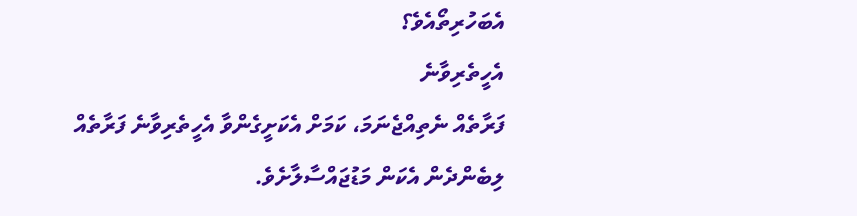އެބަހުރިތޯއެވެ؟
އެހީތެރިވާނެ
ފަރާތެއް ނެތިއްޖެނަމަ، ކަމަށް އެކަށީގެންވާ އެހީތެރިވާނެ ފަރާތެއް
ލިބެންދެން އެކަން މަޑުޖައްސާލާށެވެ.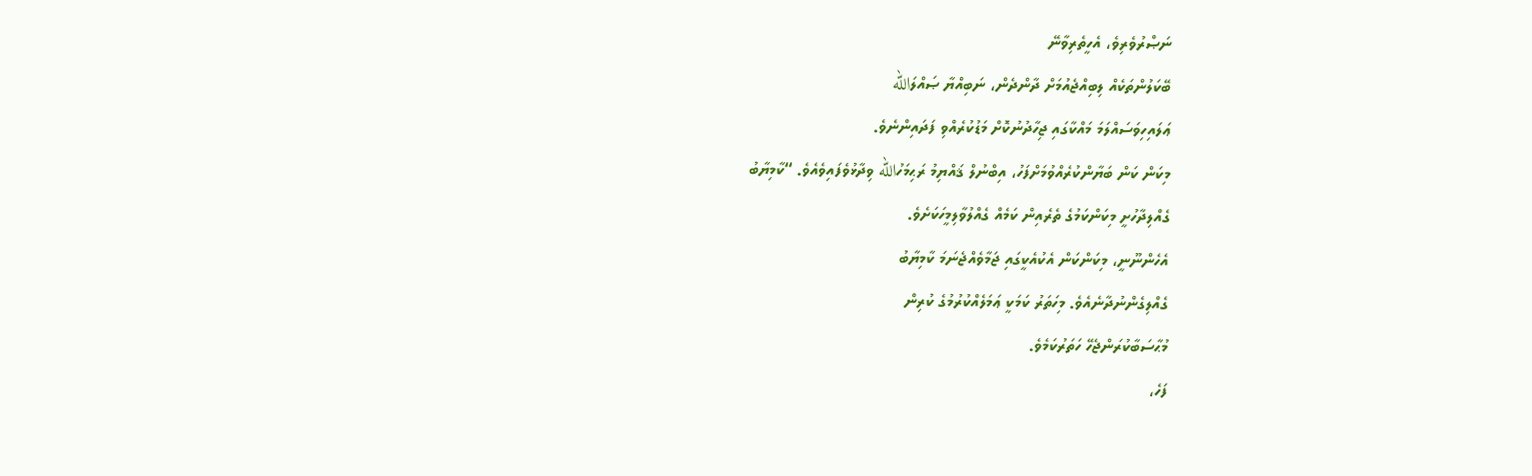ނަޞްރުވެރިވެ، އެހީތެރިވާނޭ
ބޭކަލުންތަކެއް ލިބިއްޖެއުމަށް ދާންދެން، ނަބިއްޔާ ޞައްލަالله
ޢަލައިހިވަސައްލަމަ މައްކާގައި ޖިހާދުނުކޮށް މަޑުކުރެއްވި ފަދައިންނެވެ.
މިކަން ކަން ބަޔާންކުރެއްވުމަށްފަހު، އިބްނުލް ޤައްޔިމު ރަޙިމަހުالله ވިދާޅުވެފައިވެއެވެ. “ކާމިޔާބު
ގެއްލިދާހުށީ މިކަންކަމުގެ ތެރެއިން ކަމެއް ގެއްލުވާލިމީހަކަށެވެ.
އެހެންނޫނީ، މިކަންކަން އެކުއެކީގައި ޖަމާވެއްޖެނަމަ ކާމިޔާބު
ގެއްލިގެންނުދާނެއެވެ. މިހަތަރު ކަމަކީ ޢަމަލެއްކުރުމުގެ ކުރިން
މުޙާސަބާކުރަންޖެހޭ ހަތަރުކަމެވެ.
ފަހެ،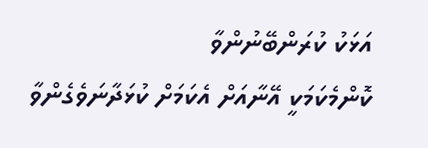އަޅަކު ކުރަންބޭނުންވާ
ކޮންމެކަމަކީ އޭނާއަށް އެކަމަށް ކުޅަދާނަވެގެންވާ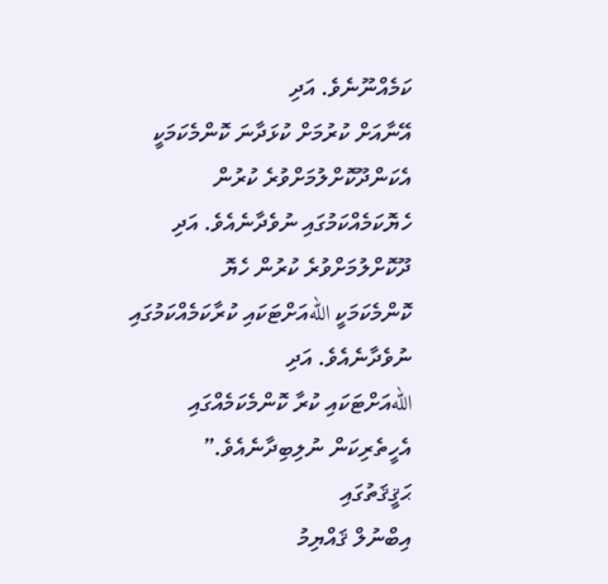ކަމެއްނޫނެވެ. އަދި
އޭނާއަށް ކުރުމަށް ކުޅަދާނަ ކޮންމެކަމަކީ އެކަންދޫކޮށްލުމަށްވުރެ ކުރުން
ހެޔޮކަމެއްކަމުގައި ނުވެދާނެއެވެ. އަދި ދޫކޮށްލުމަށްވުރެ ކުރުން ހެޔޮ
ކޮންމެކަމަކީ اللهއަށްޓަކައި ކުރާކަމެއްކަމުގައި ނުވެދާނެއެވެ. އަދި
اللهއަށްޓަކައި ކުރާ ކޮންމެކަމެއްގައި އެހީތެރިކަން ނުލިބިދާނެއެވެ.”
ޙަޤީޤަތުގައި
އިބްނުލް ޤައްޔިމު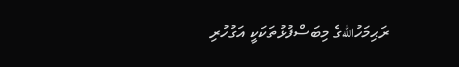ރަޙިމަހުاللهގެ މިބަސްފުޅުތަކަކީ އަގުހުރި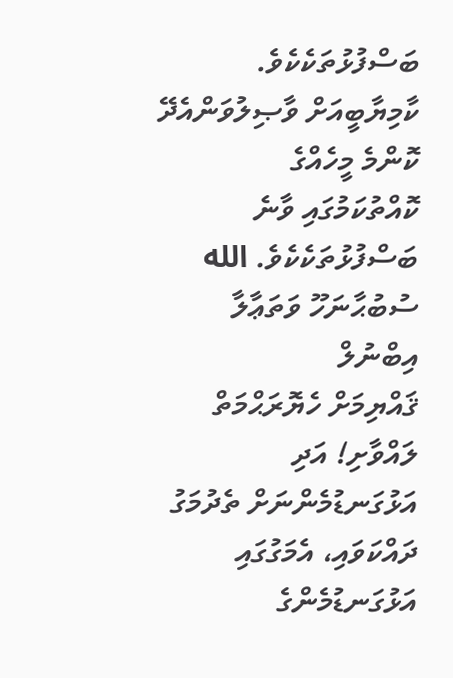ބަސްފުޅުތަކެކެވެ. ކާމިޔާބީއަށް ވާޞިލުވަންއެދޭ ކޮންމެ މީހެއްގެ
ކޮއްތުކަމުގައި ވާނެ ބަސްފުޅުތަކެކެވެ. الله ސުބުޙާނަހޫ ވަތަޢާލާ އިބްނުލް
ޤައްޔިމަށް ހެޔޮރަޙްމަތް ލައްވާށި! އަދި އަޅުގަނޑުމެންނަށް ތެދުމަގު
ދައްކަވައި، އެމަގުގައި އަޅުގަނޑުމެންގެ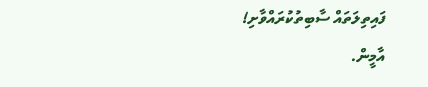ފައިތިލަތައް ސާބިތުކުރައްވާށި!
އާމީން.